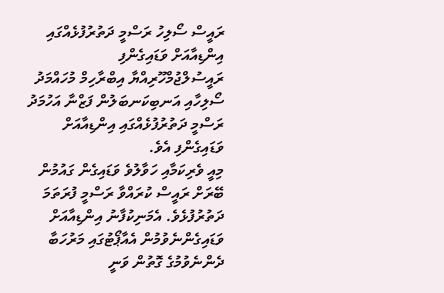ރައީސް ސޯލިހު ރަސްމީ ދަތުރުފުޅެއްގައި އިންޑިއާއަށް ވަޑައިގެންފި
ރައީސުލްޖުމްހޫރިއްޔާ އިބްރާހިމް މުހައްމަދު ސޯލިހާއި އަނބިކަނބަލުން ފަޒްނާ އަހުމަދު ރަސްމީ ދަތުރުފުޅެއްގައި އިންޑިއާއަށް ވަޑައިގެންފި އެވެ.
މިއީ ވެރިކަމާއި ހަވާލުވެ ވަޑައިގެން ގައުމުން ބޭރަށް ރައީސް ކުރައްވާ ރަސްމީ ފުރަތަމަ ދަތުރުފުޅެވެ. އެމަނިކުފާނު އިންޑިއާއަށް ވަޑައިގެންނެވުމުން އެއާޕޯޓުގައި މަރުހަބާ ދެންނެވުމުގެ ގޮތުން ވަނީ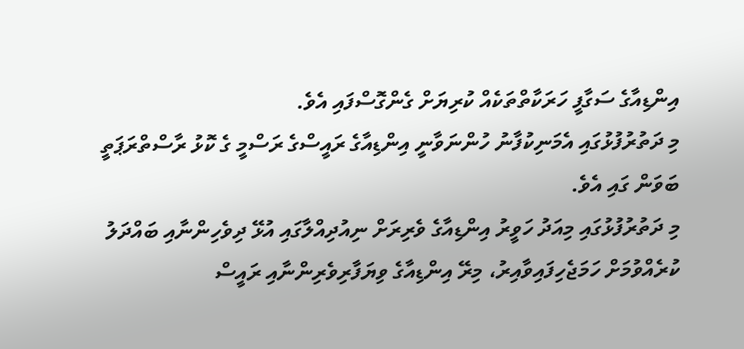އިންޑިއާގެ ސަގާފީ ހަރަކާތްތަކެއް ކުރިޔަށް ގެންގޮސްފައި އެވެ.
މި ދަތުރުފުޅުގައި އެމަނިކުފާނު ހުންނަވާނީ އިންޑިއާގެ ރައީސްގެ ރަސްމީ ގެ ކޮޅު ރާސްތްރަޕަތީ ބަވަން ގައި އެވެ.
މި ދަތުރުފުޅުގައި މިއަދު ހަވީރު އިންޑިއާގެ ވެރިރަށް ނިއުދިއްލާގައި އުޅޭ ދިވެހިންނާއި ބައްދަލު ކުރެއްވުމަށް ހަމަޖެހިފައިވާއިރު، މިރޭ އިންޑިއާގެ ވިޔަފާރިވެރިންނާއި ރައީސް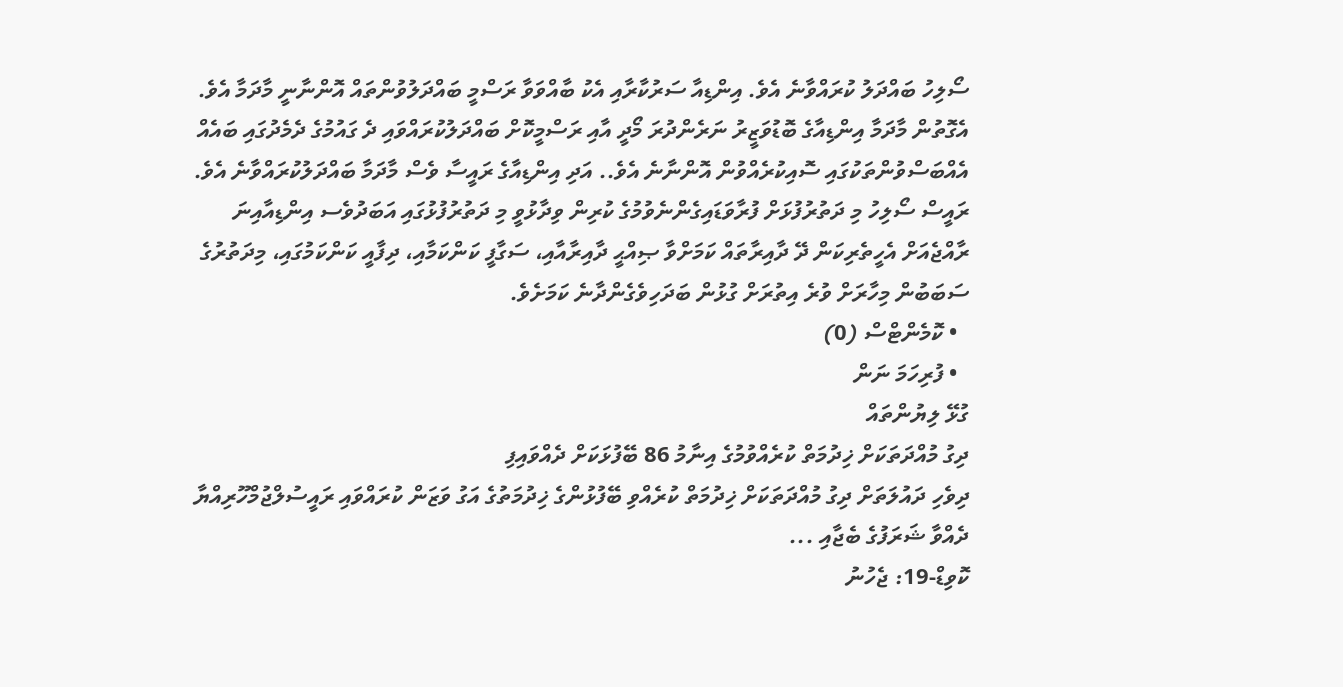ސޯލިހު ބައްދަލު ކުރައްވާނެ އެވެ. އިންޑިއާ ސަރުކާރާއި އެކު ބާއްވަވާ ރަސްމީ ބައްދަލުވުންތައް އޮންނާނީ މާދަމާ އެވެ.
އެގޮތުން މާދަމާ އިންޑިއާގެ ބޮޑުވަޒީރު ނަރެންދުރަ މޯދީ އާއި ރަސްމީކޮށް ބައްދަލުކުރައްވައި ދެ ގައުމުގެ ދެމެދުގައި ބައެއް އެއްބަސްވުންތަކުގައި ސޮއިކުރެއްވުން އޮންނާނެ އެވެ.. އަދި އިންޑިއާގެ ރައީސާ ވެސް މާދަމާ ބައްދަލުކުރައްވާނެ އެވެ.
ރައީސް ސޯލިހު މި ދަތުރުފުޅަށް ފުރާވަޑައިގެންނެވުމުގެ ކުރިން ވިދާޅުވީ މި ދަތުރުފުޅުގައި އަބަދުވެސ އިންޑިއާއިނަ ރާއްޖެއަށް އެހީތެރިކަން ދޭ ދާއިރާތައް ކަމަށްވާ ޞިއްޙީ ދާއިރާއާއި، ސަގާފީ ކަންކަމާއި، ދިފާއީ ކަންކަމުގައި، މިދަތުރުގެ ސަބަބުން މިހާރަށް ވުރެ އިތުރަށް ގުޅުން ބަދަހިވެގެންދާނެ ކަމަށެވެ.
  • ކޮމެންޓްސް (0)
  • ފުރިހަމަ ނަން
ގުޅޭ ލިޔުންތައް
ދިގު މުއްދަތަކަށް ޚިދުމަތް ކުރެއްވުމުގެ އިނާމު 86 ބޭފުޅަކަށް ދެއްވައިފި
ދިވެހި ދައުލަތަށް ދިގު މުއްދަތަކަށް ޚިދުމަތް ކުރެއްވި ބޭފުޅުންގެ ޚިދުމަތުގެ އަގު ވަޒަން ކުރައްވައި ރައީސުލްޖުމްހޫރިއްޔާ ދެއްވާ ޝަރަފުގެ ބެޖާއި ...
ކޮވިޑް-19: ޖެހުނު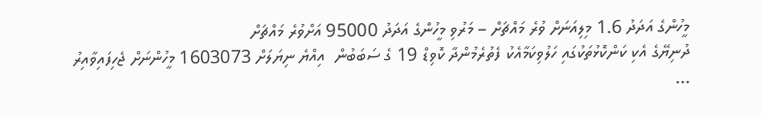މީހުންގެ އަދަދު 1.6 މިލިއަނަށް ވުރެ މައްޗަށް – މަރުވި މީހުންގެ އަދަދު 95000 އަށްވުރެ މައްޗަށް
ދުނިޔޭގެ އެކި ކަންކޮޅުތަކުގައި ހަލުވިކަމާއެކު ފެތުރެމުންދާ ކޮވިޑް 19 ގެ ސަބަބުން  އިއްޔެ ނިޔަލަށް 1603073 މީހުންނަށް ޖެހިފައިވާއިރު ...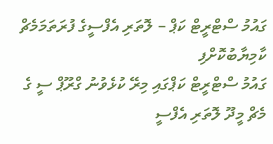ގައުމު ސްޓްރީޓް ކަޕް – ލޮތަރި އެފްސީގެ ފުރަތަމަމެޗް ކާމިޔާބުކޮށްފި
ގައުމު ސްޓްރީޓް ކަޕްގައި މިރޭ ކުޅެވުނު ގްރޫޕް ސީ ގެ މެޗް މީދޫ ލޮތަރި އެފްސީ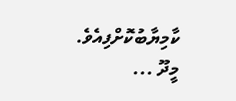ކާމިޔާބުކޮށްފިއެވެ. މީދޫ ...